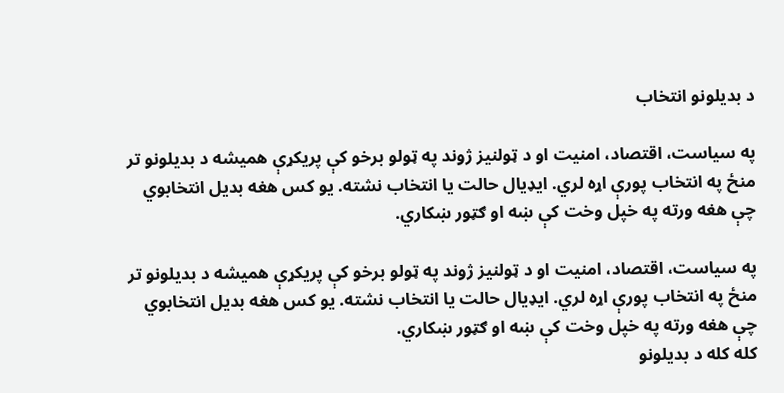د بدیلونو انتخاب

په سیاست، اقتصاد، امنیت او د ټولنیز ژوند په ټولو برخو کې پریکړې همیشه د بدیلونو تر منځ په انتخاب پورې اړه لري. ایډیال حالت یا انتخاب نشته. یو کس هغه بدیل انتخابوي چې هغه ورته په خپل وخت کې ښه او ګټور ښکاري.

په سیاست، اقتصاد، امنیت او د ټولنیز ژوند په ټولو برخو کې پریکړې همیشه د بدیلونو تر منځ په انتخاب پورې اړه لري. ایډیال حالت یا انتخاب نشته. یو کس هغه بدیل انتخابوي چې هغه ورته په خپل وخت کې ښه او ګټور ښکاري.
کله کله د بدیلونو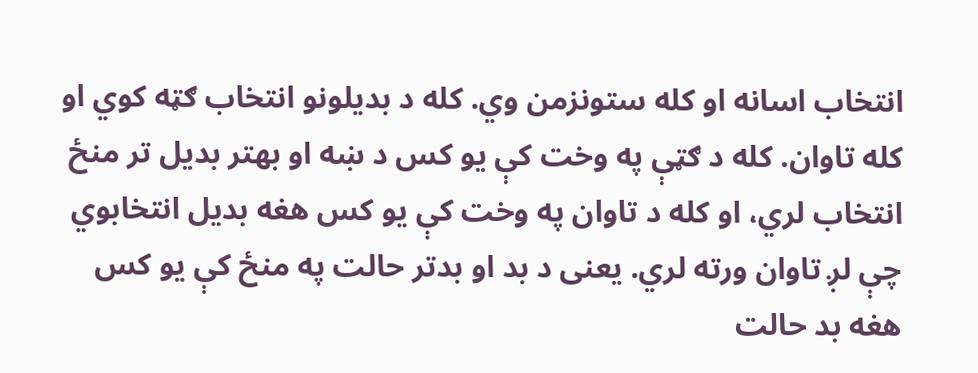انتخاب اسانه او کله ستونزمن وي. کله د بدیلونو انتخاب ګټه کوي او کله تاوان. کله د ګټې په وخت کې یو کس د ښه او بهتر بدیل تر منځ انتخاب لري، او کله د تاوان په وخت کې یو کس هغه بدیل انتخابوي چې لږ تاوان ورته لري. یعنی د بد او بدتر حالت په منځ کې یو کس هغه بد حالت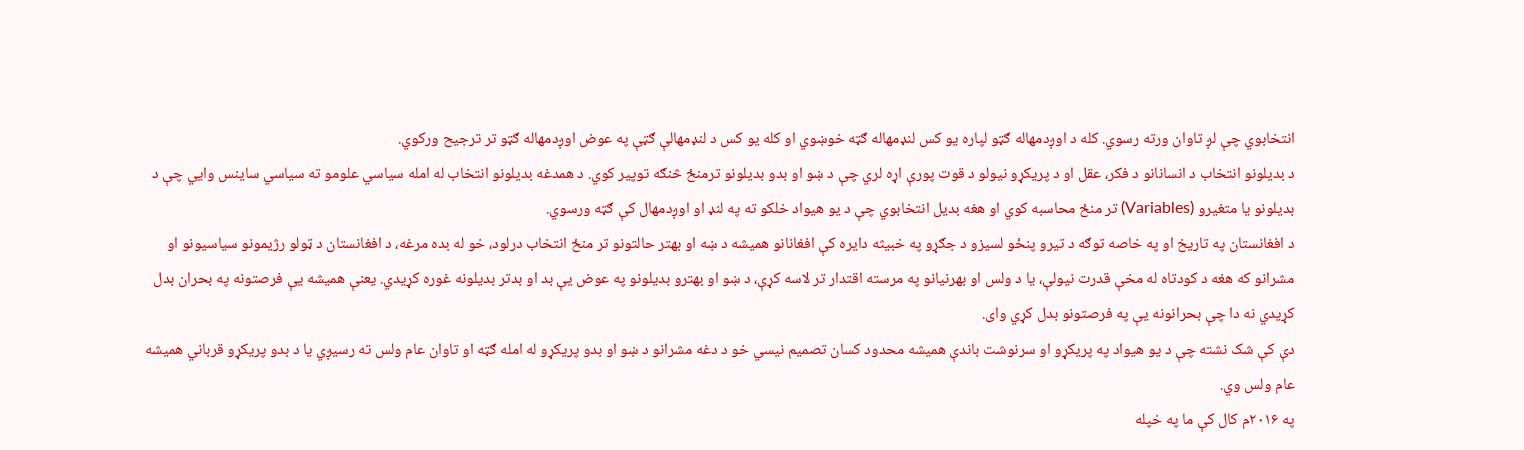انتخابوي چې لږ تاوان ورته رسوي. کله د اوږدمهاله ګټو لپاره یو کس لنډمهاله ګټه خوښوي او کله یو کس د لنډمهالې ګټې په عوض اوږدمهاله ګټو تر ترجیح ورکوي.
د بدیلونو انتخاب د انسانانو د فکر، عقل او د پریکړو نیولو د قوت پورې اړه لري چې د ښو او بدو بدیلونو ترمنځ څنګه توپیر کوي. د همدغه بدیلونو انتخاب له امله سیاسي علومو ته سیاسي ساینس وایي چې د بدیلونو یا متغیرو (Variables) تر منځ محاسبه کوي او هغه بدیل انتخابوي چې د یو هیواد خلکو ته په لنډ او اوږدمهال کې ګټه ورسوي.
د افغانستان په تاریخ او په خاصه توګه د تیرو پنځو لسیزو د جګړو په خبیثه دایره کې افغانانو همیشه د ښه او بهتر حالتونو تر منځ انتخاب درلود، خو له بده مرغه، د افغانستان د ټولو رژیمونو سیاسیونو او مشرانو که هغه د کودتاه له مخې قدرت نیولې، یا د ولس او بهرنیانو په مرسته اقتدار تر لاسه کړې، د ښو او بهترو بدیلونو په عوض یې بد او بدتر بدیلونه غوره کړیدي. یعنې همیشه یې فرصتونه په بحران بدل کړیدي نه دا چې بحرانونه یې په فرصتونو بدل کړي وای.
دې کې شک نشته چې د یو هیواد په پریکړو او سرنوشت باندې همیشه محدود کسان تصمیم نیسي خو د دغه مشرانو د ښو او بدو پریکړو له امله ګټه او تاوان عام ولس ته رسیږي یا د بدو پریکړو قرباني همیشه عام ولس وي.
په ۲۰۱۶م کال کې ما په خپله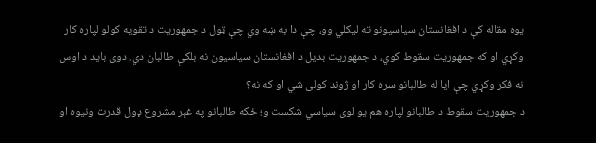یوه مقاله کې د افغانستان سیاسیونو ته لیکلي وو، چې دا به ښه وي چې ټول د جمهوریت د تقویه کولو لپاره کار وکړي او که جمهوریت سقوط کوي، د جمهوریت بدیل د افغانستان سیاسیون نه بلکې طالبان دي. دوی باید د اوس نه فکر وکړي چې ایا له طالبانو سره کار او ژوند کولی شي او که نه؟
د جمهوریت سقوط د طالبانو لپاره هم یو لوی سیاسي شکست و؛ ځکه طالبانو په غېر مشروع ډول قدرت ونیوه او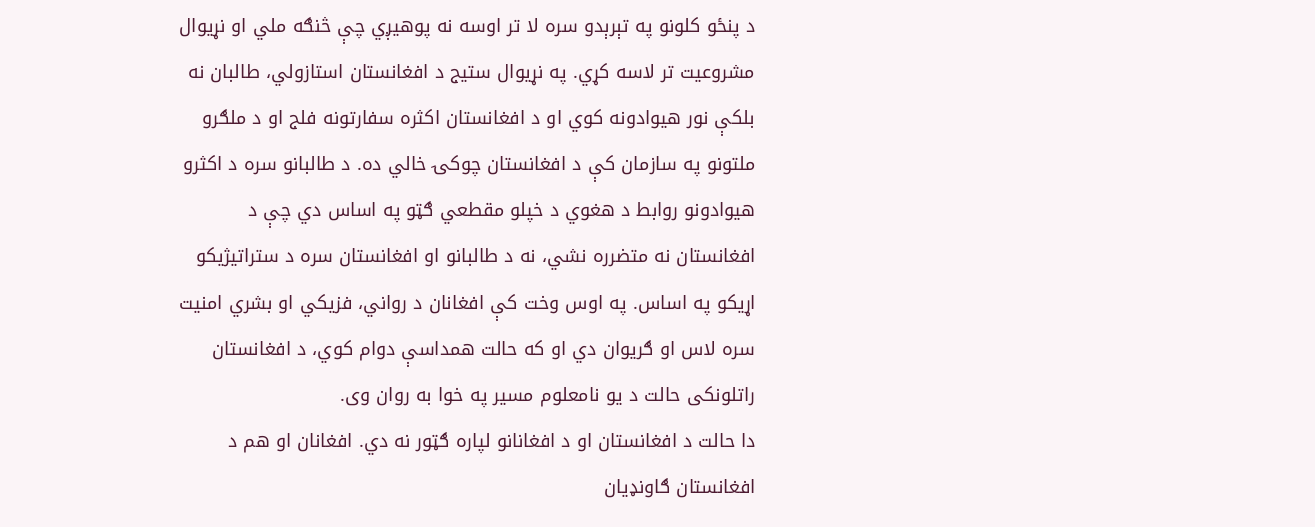د پنځو کلونو په تېرېدو سره لا تر اوسه نه پوهیږي چې څنګه ملي او نړیوال مشروعیت تر لاسه کړي. په نړیوال ستیج د افغانستان استازولي، طالبان نه بلکې نور هیوادونه کوي او د افغانستان اکثره سفارتونه فلج او د ملګرو ملتونو په سازمان کې د افغانستان چوکۍ خالي ده. د طالبانو سره د اکثرو هیوادونو روابط د هغوي د خپلو مقطعي ګټو په اساس دي چې د افغانستان نه متضرره نشي، نه د طالبانو او افغانستان سره د ستراتیژيکو اړیکو په اساس. په اوس وخت کې افغانان د رواني، فزیکي او بشري امنیت سره لاس او ګریوان دي او که حالت همداسې دوام کوي، د افغانستان راتلونکی حالت د یو نامعلوم مسیر په خوا به روان وی.
دا حالت د افغانستان او د افغانانو لپاره ګټور نه دي. افغانان او هم د افغانستان ګاونډیان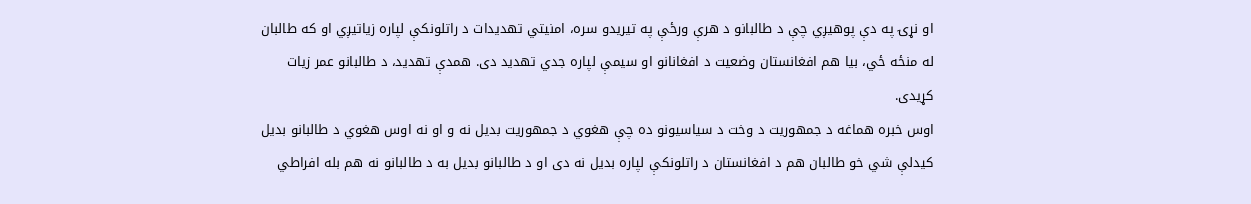او نړۍ په دې پوهیږي چې د طالبانو د هرې ورځې په تیریدو سره، امنیتي تهدیدات د راتلونکې لپاره زیاتیږي او که طالبان له منځه ځي، بیا هم افغانستان وضعیت د افغانانو او سیمې لپاره جدي تهدید دی. همدې تهدید، د طالبانو عمر زیات کړیدی.
اوس خبره هماغه د جمهوریت د وخت د سیاسیونو ده چې هغوي د جمهوریت بدیل نه و او نه اوس هغوي د طالبانو بدیل کیدلې شي خو طالبان هم د افغانستان د راتلونکې لپاره بدیل نه دی او د طالبانو بدیل به د طالبانو نه هم بله افراطي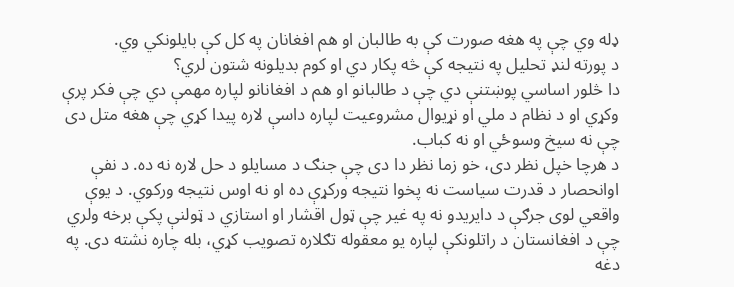ډله وي چې په هغه صورت کې به طالبان او هم افغانان په کل کې بایلونکي وي.
د پورته لنډ تحلیل په نتیجه کې څه پکار دي او کوم بدیلونه شتون لري؟
دا څلور اساسي پوښتنې دي چې د طالبانو او هم د افغانانو لپاره مهمې دي چې فکر پرې وکړي او د نظام د ملي او نړیوال مشروعیت لپاره داسې لاره پیدا کړي چې هغه متل دی چې نه سیخ وسوځي او نه کباب.
د هرچا خپل نظر دی، خو زما نظر دا دی چې جنګ د مسایلو د حل لاره نه ده. د نفې اوانحصار د قدرت سیاست نه پخوا نتیجه ورکړې ده او نه اوس نتیجه ورکوي. د یوې واقعي لوی جرګې د دایریدو نه په غیر چې ټول اقشار او استازي د ټولنې پکې برخه ولري چې د افغانستان د راتلونکې لپاره یو معقوله تګلاره تصویب کړي، بله چاره نشته دی. په دغه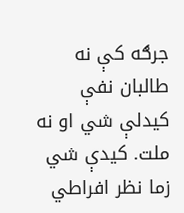جرګه کې نه طالبان نفې کیدلې شي او نه ملت. کیدې شي زما نظر افراطي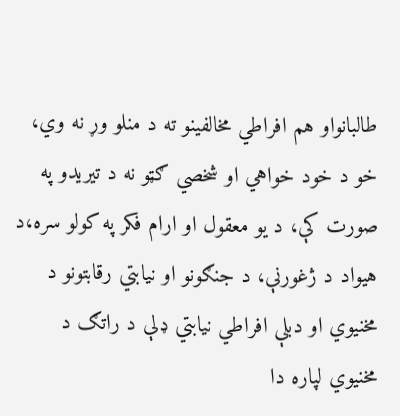طالبانواو هم افراطي مخالفینو ته د منلو وړ نه وي، خو د خود خواهي او شخصي ګټو نه د تیریدو په صورت کې، د یو معقول او ارام فکر په کولو سره،د هیواد د ژغورنې، د جنګونو او نیابتي رقابتونو د مخنیوي او دبلې افراطي نیابتي ډلې د راتګ د مخنیوي لپاره دا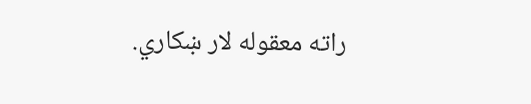راته معقوله لار ښکاري.